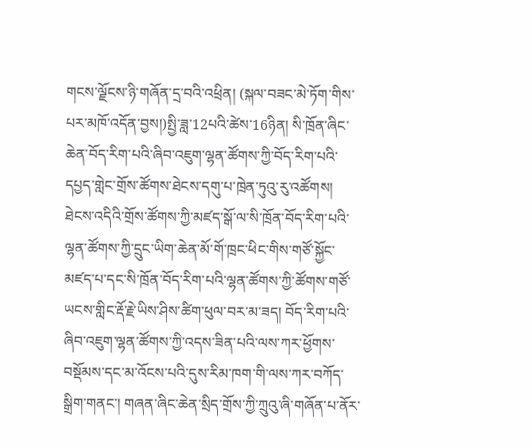གངས་ལྗོངས་ཉི་གཞོན་དྲ་བའི་འཕྲིན། (སྐལ་བཟང་མེ་ཏོག་གིས་པར་མཁོ་འདོན་བྱས།)སྤྱི་ཟླ་12པའི་ཚེས་16ཉིན། སི་ཁྲོན་ཞིང་ཆེན་བོད་རིག་པའི་ཞིབ་འཇུག་ལྷན་ཚོགས་ཀྱི་བོད་རིག་པའི་དཔྱད་གླེང་གྲོས་ཚོགས་ཐེངས་དགུ་པ་ཁྲེན་ཏུའུ་རུ་འཚོགས།
ཐེངས་འདིའི་གྲོས་ཚོགས་ཀྱི་མཛད་སྒོ་ལ་སི་ཁྲོན་བོད་རིག་པའི་ལྷན་ཚོགས་ཀྱི་དྲུང་ཡིག་ཆེན་མོ་གོ་ཁྲང་ཕིང་གིས་གཙོ་སྐྱོང་མཛད་པ་དང་སི་ཁྲོན་བོད་རིག་པའི་ལྷན་ཚོགས་ཀྱི་ཚོགས་གཙོ་ཡངས་གླིང་རྡོ་རྗེ་ཡིས་ཤིས་ཚིག་ཕུལ་བར་མ་ཟད། བོད་རིག་པའི་ཞིབ་འཇུག་ལྷན་ཚོགས་ཀྱི་འདས་ཟིན་པའི་ལས་ཀར་ཕྱོགས་བསྡོམས་དང་མ་འོངས་པའི་དུས་རིམ་ཁག་གི་ལས་ཀར་བཀོད་སྒྲིག་གནང་། གཞན་ཞིང་ཆེན་སྲིད་གྲོས་ཀྱི་ཀྲུའུ་ཞི་གཞོན་པ་ནོར་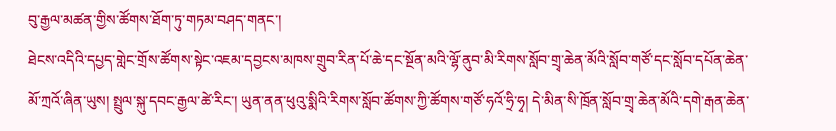བུ་རྒྱལ་མཚན་གྱིས་ཚོགས་ཐོག་ཏུ་གཏམ་བཤད་གནང་།
ཐེངས་འདིའི་དཔྱད་གླེང་གྲོས་ཚོགས་སྟེང་འཇམ་དབྱངས་མཁས་གྲུབ་རིན་པོ་ཆེ་དང་སྔོན་མའི་ལྷོ་ནུབ་མི་རིགས་སློབ་གྲྭ་ཆེན་མོའི་སློབ་གཙོ་དང་སློབ་དཔོན་ཆེན་མོ་ཀྲའོ་ཞིན་ཡུས། སྤྲུལ་སྐུ་དབང་རྒྱལ་ཚེ་རིང་། ཡུན་ནན་ཕུའུ་སྨིའི་རིགས་སློབ་ཚོགས་ཀྱི་ཚོགས་གཙོ་ཧའོ་ཧྲི་ཧྭ། དེ་མིན་སི་ཁྲོན་སློབ་གྲྭ་ཆེན་མོའི་དགེ་རྒན་ཆེན་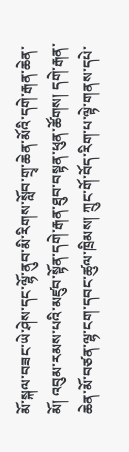མོ་སྐལ་བཟང་ཡེ་ཤེས་དང་ལྷོ་ནུབ་མི་རིགས་སློབ་གྲྭ་ཆེན་མོའི་དགེ་རྒན་ཆེན་མོ། འབུམ་རམས་པའི་མཛུབ་སྟོན་དགེ་རྒན་ཐུབ་བསྟན་ཕུན་ཚོགས། དགེ་རྒན་ཆེན་མོ་བཙན་ལྷ་ངག་དབང་ཚུལ་ཁྲིམས། ཀྲུང་གོ་བོད་རིག་པ་ལྟེ་གནས་དཔེ་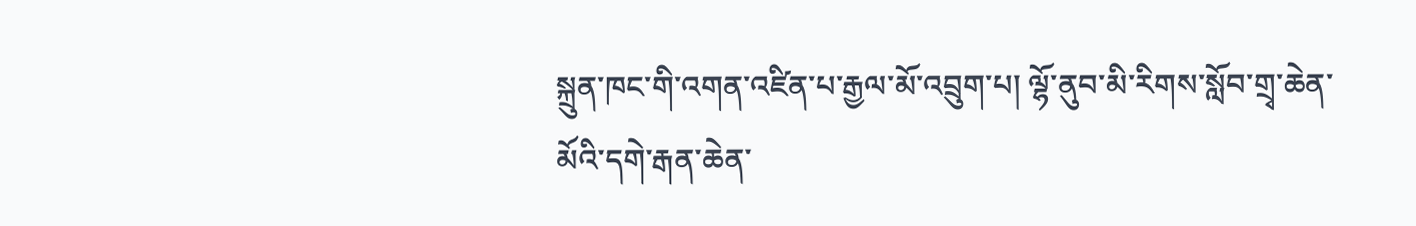སྐྲུན་ཁང་གི་འགན་འཛིན་པ་རྒྱལ་མོ་འབྲུག་པ། ལྷོ་ནུབ་མི་རིགས་སློབ་གྲྭ་ཆེན་མོའི་དགེ་རྒན་ཆེན་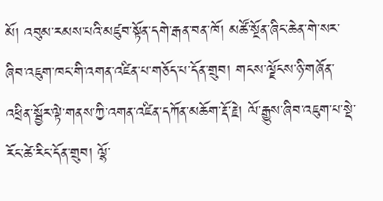མོ། འབུམ་རམས་པའི་མཛུབ་སྟོན་དགེ་རྒན་བན་ཁོ། མཚོ་སྔོན་ཞིང་ཆེན་གེ་སར་ཞིབ་འཇུག་ཁང་གི་འགན་འཛིན་པ་གཅོད་པ་དོན་གྲུབ། གངས་ལྗོངས་ཉི་གཞོན་འཕྲིན་སྦྱོར་ལྟེ་གནས་ཀྱི་འགན་འཛིན་དཀོན་མཆོག་རྡོ་རྗེ། ལོ་རྒྱུས་ཞིབ་འཇུག་པ་སྡེ་རོང་ཚེ་རིང་དོན་གྲུབ། ལྷོ་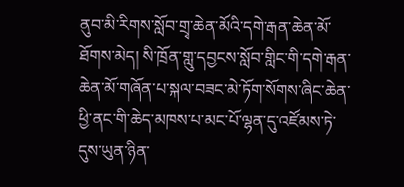ནུབ་མི་རིགས་སློབ་གྲྭ་ཆེན་མོའི་དགེ་རྒན་ཆེན་མོ་ཐོགས་མེད། སི་ཁྲོན་གླུ་དབྱངས་སློབ་གླིང་གི་དགེ་རྒན་ཆེན་མོ་གཞོན་པ་སྐལ་བཟང་མེ་ཏོག་སོགས་ཞིང་ཆེན་ཕྱི་ནང་གི་ཆེད་མཁས་པ་མང་པོ་ལྷན་དུ་འཛོམས་ཏེ་དུས་ཡུན་ཉིན་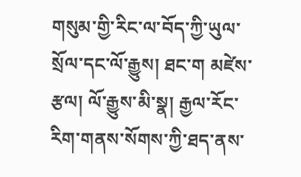གསུམ་གྱི་རིང་ལ་བོད་ཀྱི་ཡུལ་སྲོལ་དང་ལོ་རྒྱུས། ཐང་ག མཛེས་རྩལ། ལོ་རྒྱུས་མི་སྣ། རྒྱལ་རོང་རིག་གནས་སོགས་ཀྱི་ཐད་ནས་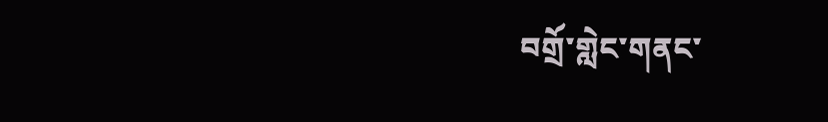བགྲོ་གླེང་གནང་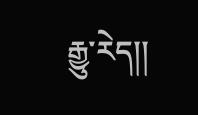རྒྱུ་རེད།།